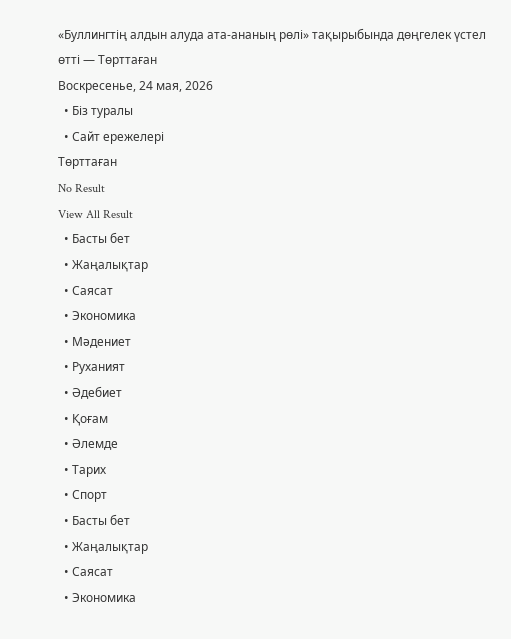«Буллингтің алдын алуда ата-ананың рөлі» тақырыбында дөңгелек үстел өтті — Төрттаған
Воскресенье, 24 мая, 2026
  • Біз туралы
  • Сайт ережелері
Төрттаған
No Result
View All Result
  • Басты бет
  • Жаңалықтар
  • Саясат
  • Экономика
  • Мәдениет
  • Руханият
  • Әдебиет
  • Қоғам
  • Әлемде
  • Тарих
  • Спорт
  • Басты бет
  • Жаңалықтар
  • Саясат
  • Экономика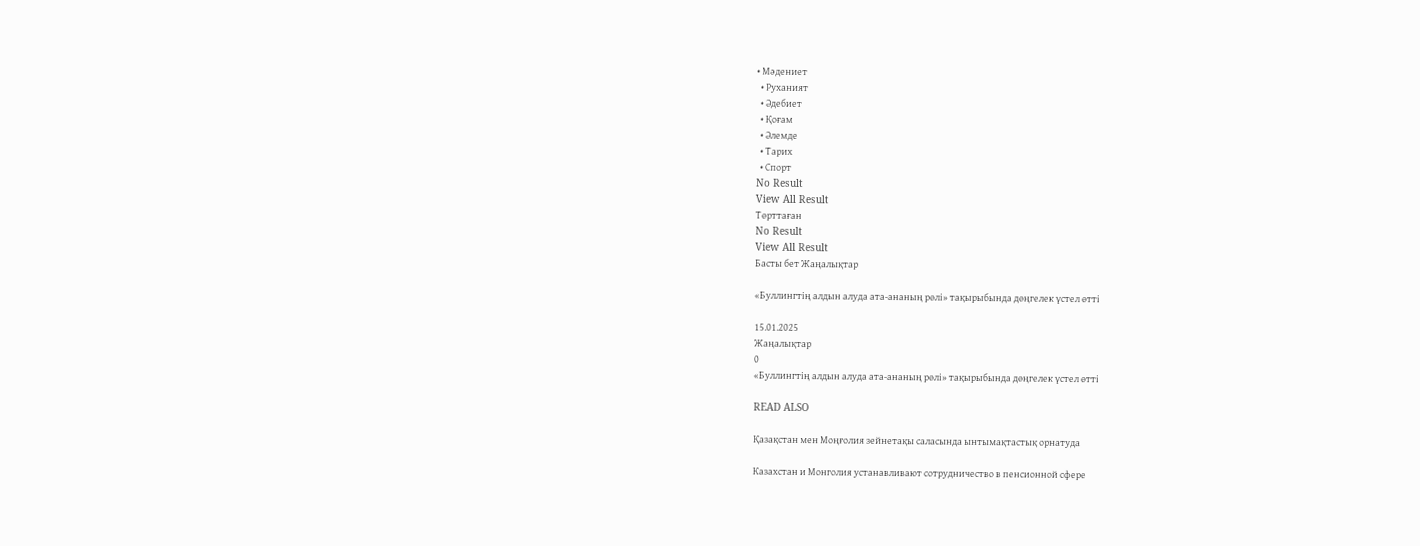• Мәдениет
  • Руханият
  • Әдебиет
  • Қоғам
  • Әлемде
  • Тарих
  • Спорт
No Result
View All Result
Төрттаған
No Result
View All Result
Басты бет Жаңалықтар

«Буллингтің алдын алуда ата-ананың рөлі» тақырыбында дөңгелек үстел өтті

15.01.2025
Жаңалықтар
0
«Буллингтің алдын алуда ата-ананың рөлі» тақырыбында дөңгелек үстел өтті

READ ALSO

Қазақстан мен Моңғолия зейнетақы саласында ынтымақтастық орнатуда

Казахстан и Монголия устанавливают сотрудничество в пенсионной сфере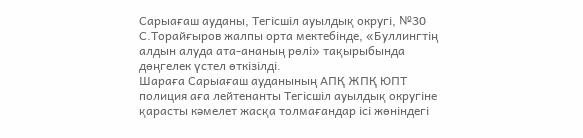Сарыағаш ауданы, Тегісшіл ауылдық округі, №30 С.Торайғыров жалпы орта мектебінде, «Буллингтің алдын алуда ата-ананың рөлі» тақырыбында дөңгелек үстел өткізілді.
Шараға Сарыағаш ауданының АПҚ ЖПҚ ЮПТ полиция аға лейтенанты Тегісшіл ауылдық округіне қарасты кәмелет жасқа толмағандар ісі жөніндегі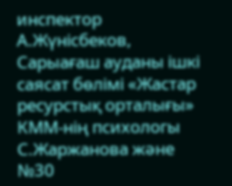инспектор А.Жүнісбеков, Сарыағаш ауданы ішкі саясат бөлімі «Жастар ресурстық орталығы» КММ-нің психологы С.Жаржанова және №30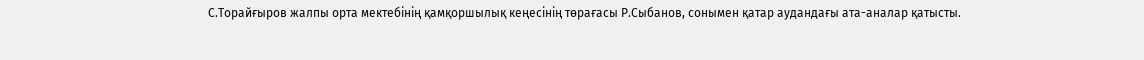С.Торайғыров жалпы орта мектебінің қамқоршылық кеңесінің төрағасы Р.Сыбанов, сонымен қатар аудандағы ата-аналар қатысты.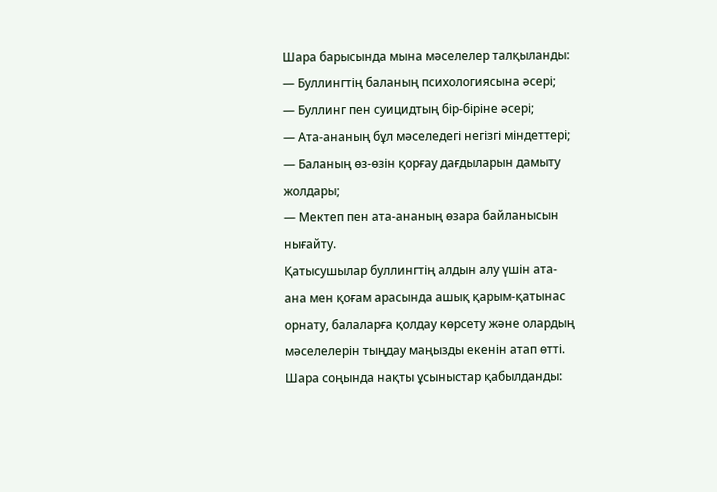Шара барысында мына мәселелер талқыланды:
— Буллингтің баланың психологиясына әсері;
— Буллинг пен суицидтың бір-біріне әсері;
— Ата-ананың бұл мәселедегі негізгі міндеттері;
— Баланың өз-өзін қорғау дағдыларын дамыту жолдары;
— Мектеп пен ата-ананың өзара байланысын нығайту.
Қатысушылар буллингтің алдын алу үшін ата-ана мен қоғам арасында ашық қарым-қатынас орнату, балаларға қолдау көрсету және олардың мәселелерін тыңдау маңызды екенін атап өтті.
Шара соңында нақты ұсыныстар қабылданды: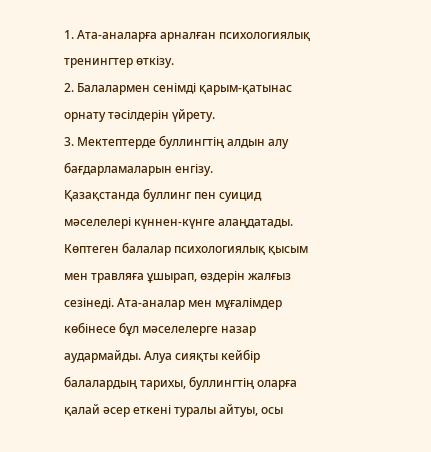1. Ата-аналарға арналған психологиялық тренингтер өткізу.
2. Балалармен сенімді қарым-қатынас орнату тәсілдерін үйрету.
3. Мектептерде буллингтің алдын алу бағдарламаларын енгізу.
Қазақстанда буллинг пен суицид мәселелері күннен-күнге алаңдатады. Көптеген балалар психологиялық қысым мен травляға ұшырап, өздерін жалғыз сезінеді. Ата-аналар мен мұғалімдер көбінесе бұл мәселелерге назар аудармайды. Алуа сияқты кейбір балалардың тарихы, буллингтің оларға қалай әсер еткені туралы айтуы, осы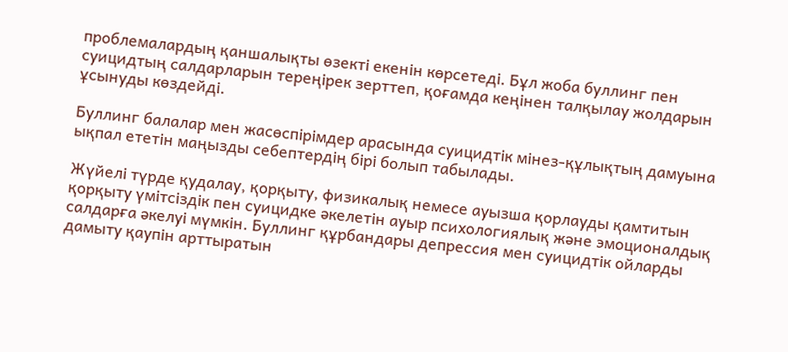проблемалардың қаншалықты өзекті екенін көрсетеді. Бұл жоба буллинг пен суицидтың салдарларын тереңірек зерттеп, қоғамда кеңінен талқылау жолдарын ұсынуды көздейді.

Буллинг балалар мен жасөспірімдер арасында суицидтік мінез-құлықтың дамуына ықпал ететін маңызды себептердің бірі болып табылады.

Жүйелі түрде қудалау, қорқыту, физикалық немесе ауызша қорлауды қамтитын қорқыту үмітсіздік пен суицидке әкелетін ауыр психологиялық және эмоционалдық салдарға әкелуі мүмкін. Буллинг құрбандары депрессия мен суицидтік ойларды дамыту қаупін арттыратын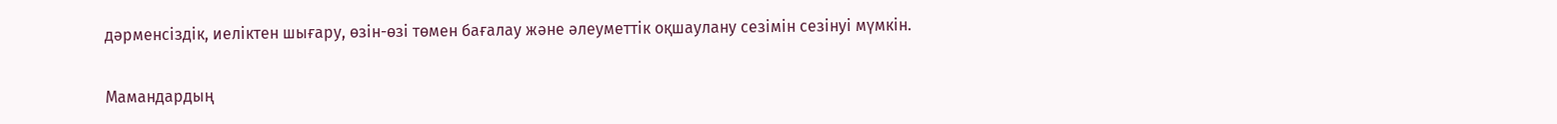дәрменсіздік, иеліктен шығару, өзін-өзі төмен бағалау және әлеуметтік оқшаулану сезімін сезінуі мүмкін.

Мамандардың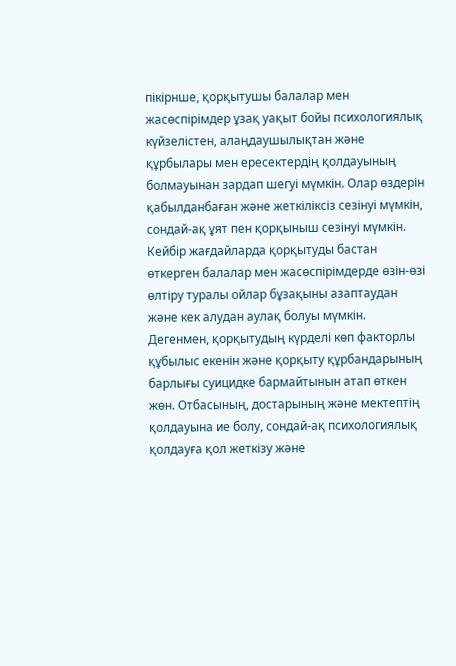пікірнше, қорқытушы балалар мен жасөспірімдер ұзақ уақыт бойы психологиялық күйзелістен, алаңдаушылықтан және құрбылары мен ересектердің қолдауының болмауынан зардап шегуі мүмкін. Олар өздерін қабылданбаған және жеткіліксіз сезінуі мүмкін, сондай-ақ ұят пен қорқыныш сезінуі мүмкін. Кейбір жағдайларда қорқытуды бастан өткерген балалар мен жасөспірімдерде өзін-өзі өлтіру туралы ойлар бұзақыны азаптаудан және кек алудан аулақ болуы мүмкін. Дегенмен, қорқытудың күрделі көп факторлы құбылыс екенін және қорқыту құрбандарының барлығы суицидке бармайтынын атап өткен жөн. Отбасының, достарының және мектептің қолдауына ие болу, сондай-ақ психологиялық қолдауға қол жеткізу және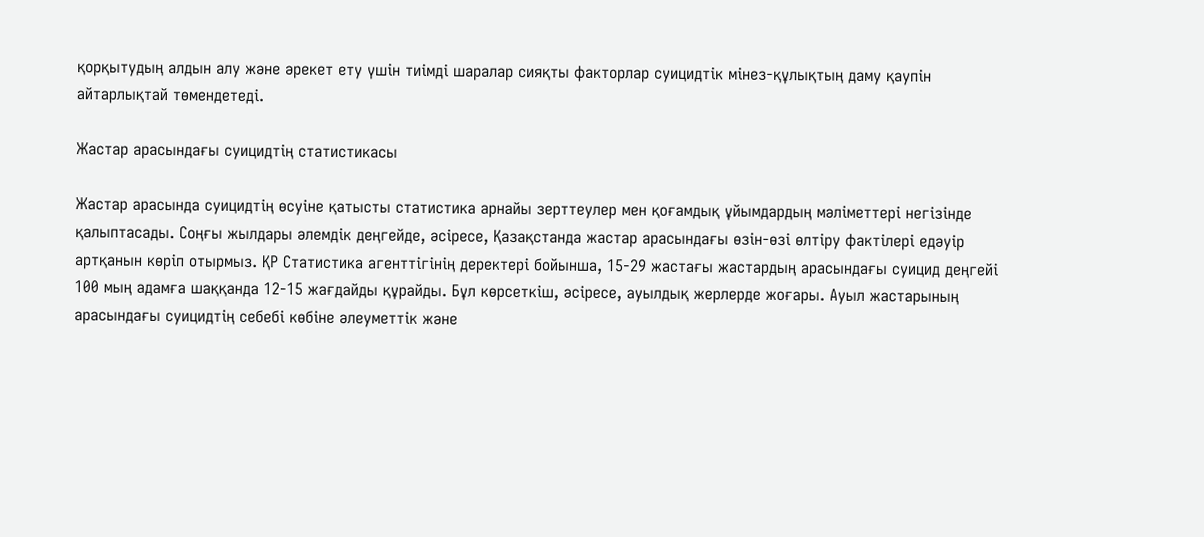қорқытудың алдын алу және әрекет ету үшін тиімді шаралар сияқты факторлар суицидтік мінез-құлықтың даму қаупін айтарлықтай төмендетеді.

Жастар арасындағы суицидтің статистикасы

Жастар арасында суицидтің өсуіне қатысты статистика арнайы зерттеулер мен қоғамдық ұйымдардың мәліметтері негізінде қалыптасады. Соңғы жылдары әлемдік деңгейде, әсіресе, Қазақстанда жастар арасындағы өзін-өзі өлтіру фактілері едәуір артқанын көріп отырмыз. ҚР Статистика агенттігінің деректері бойынша, 15-29 жастағы жастардың арасындағы суицид деңгейі 100 мың адамға шаққанда 12-15 жағдайды құрайды. Бұл көрсеткіш, әсіресе, ауылдық жерлерде жоғары. Ауыл жастарының арасындағы суицидтің себебі көбіне әлеуметтік және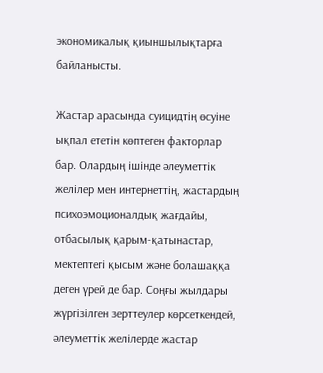экономикалық қиыншылықтарға байланысты.

Жастар арасында суицидтің өсуіне ықпал ететін көптеген факторлар бар. Олардың ішінде әлеуметтік желілер мен интернеттің, жастардың психоэмоционалдық жағдайы, отбасылық қарым-қатынастар, мектептегі қысым және болашаққа деген үрей де бар. Соңғы жылдары жүргізілген зерттеулер көрсеткендей, әлеуметтік желілерде жастар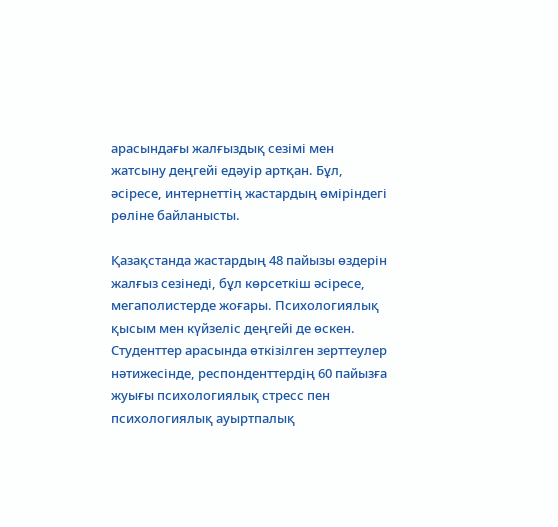арасындағы жалғыздық сезімі мен жатсыну деңгейі едәуір артқан. Бұл, әсіресе, интернеттің жастардың өміріндегі рөліне байланысты.

Қазақстанда жастардың 48 пайызы өздерін жалғыз сезінеді, бұл көрсеткіш әсіресе, мегаполистерде жоғары. Психологиялық қысым мен күйзеліс деңгейі де өскен. Студенттер арасында өткізілген зерттеулер нәтижесінде, респонденттердің 60 пайызға жуығы психологиялық стресс пен психологиялық ауыртпалық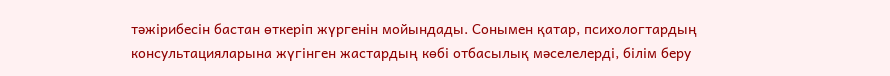тәжірибесін бастан өткеріп жүргенін мойындады. Сонымен қатар, психологтардың консультацияларына жүгінген жастардың көбі отбасылық мәселелерді, білім беру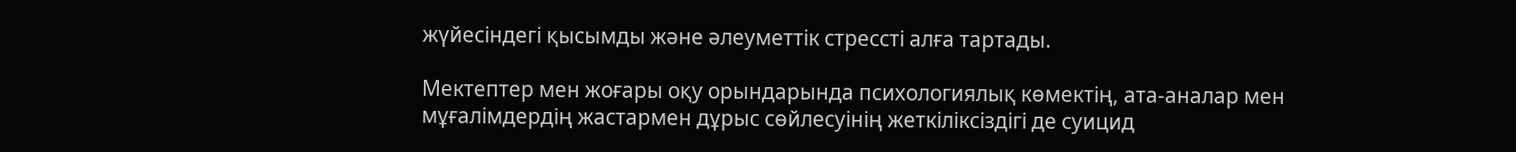жүйесіндегі қысымды және әлеуметтік стрессті алға тартады.

Мектептер мен жоғары оқу орындарында психологиялық көмектің, ата-аналар мен мұғалімдердің жастармен дұрыс сөйлесуінің жеткіліксіздігі де суицид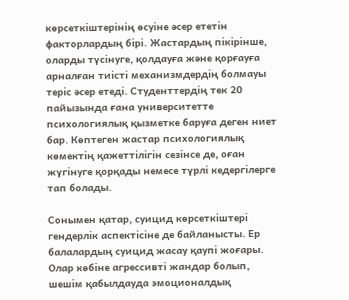көрсеткіштерінің өсуіне әсер ететін факторлардың бірі. Жастардың пікірінше, оларды түсінуге, қолдауға және қорғауға арналған тиісті механизмдердің болмауы теріс әсер етеді. Студенттердің тек 20 пайызында ғана университетте психологиялық қызметке баруға деген ниет бар. Көптеген жастар психологиялық көмектің қажеттілігін сезінсе де, оған жүгінуге қорқады немесе түрлі кедергілерге тап болады.

Сонымен қатар, суицид көрсеткіштері гендерлік аспектісіне де байланысты. Ер балалардың суицид жасау қаупі жоғары. Олар көбіне агрессивті жандар болып, шешім қабылдауда эмоционалдық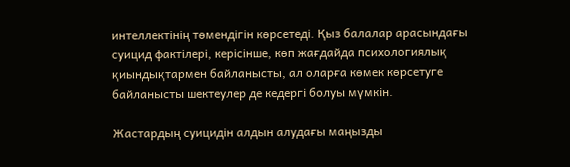интеллектінің төмендігін көрсетеді. Қыз балалар арасындағы суицид фактілері, керісінше, көп жағдайда психологиялық қиындықтармен байланысты, ал оларға көмек көрсетуге байланысты шектеулер де кедергі болуы мүмкін.

Жастардың суицидін алдын алудағы маңызды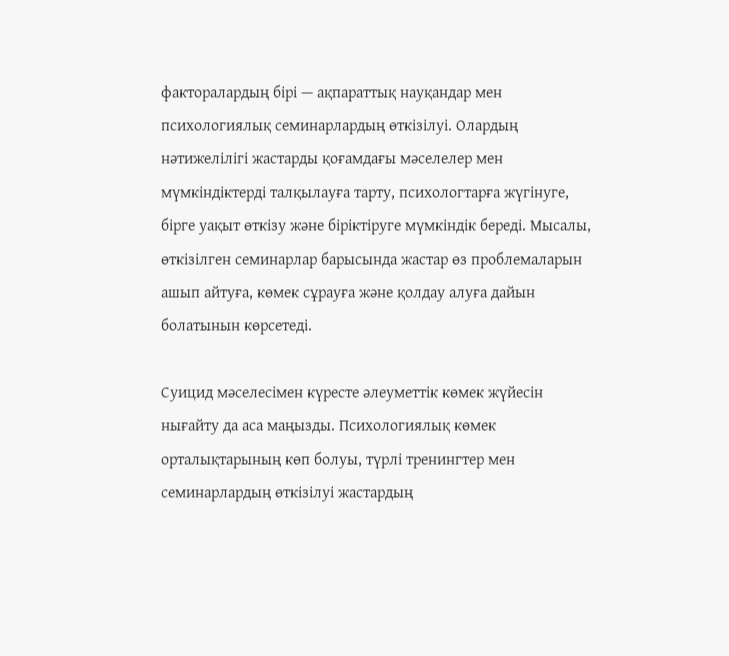факторалардың бірі — ақпараттық науқандар мен психологиялық семинарлардың өткізілуі. Олардың нәтижелілігі жастарды қоғамдағы мәселелер мен мүмкіндіктерді талқылауға тарту, психологтарға жүгінуге, бірге уақыт өткізу және біріктіруге мүмкіндік береді. Мысалы, өткізілген семинарлар барысында жастар өз проблемаларын ашып айтуға, көмек сұрауға және қолдау алуға дайын болатынын көрсетеді.

Суицид мәселесімен күресте әлеуметтік көмек жүйесін нығайту да аса маңызды. Психологиялық көмек орталықтарының көп болуы, түрлі тренингтер мен семинарлардың өткізілуі жастардың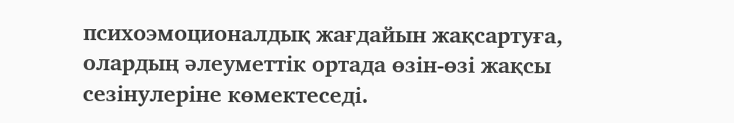психоэмоционалдық жағдайын жақсартуға, олардың әлеуметтік ортада өзін-өзі жақсы сезінулеріне көмектеседі.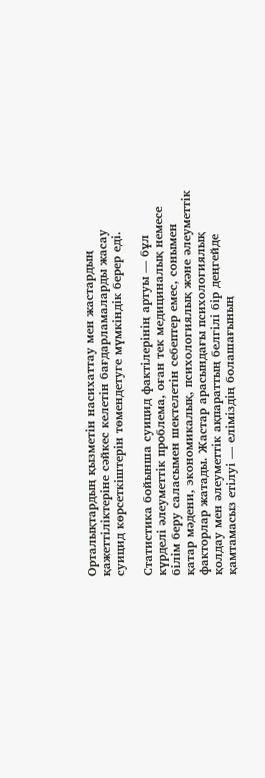Орталықтардың қызметін насихаттау мен жастардың қажеттіліктеріне сәйкес келетін бағдарламаларды жасау суицид көрсеткіштерін төмендетуге мүмкіндік берер еді.

Статистика бойынша суицид фактілерінің артуы — бұл күрделі әлеуметтік проблема, оған тек медициналық немесе білім беру саласымен шектелетін себептер емес, сонымен қатар мәдени, экономикалық, психологиялық және әлеуметтік факторлар жатады. Жастар арасындағы психологиялық қолдау мен әлеуметтік ақпараттың белгілі бір деңгейде қамтамасыз етілуі — еліміздің болашағының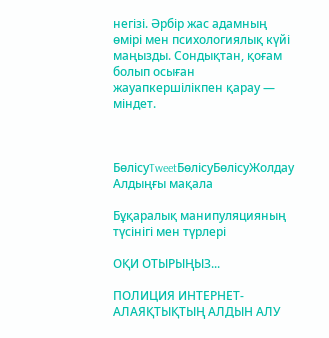негізі. Әрбір жас адамның өмірі мен психологиялық күйі маңызды. Сондықтан, қоғам болып осыған жауапкершілікпен қарау — міндет.



БөлісуTweetБөлісуБөлісуЖолдау
Алдыңғы мақала

Бұқаралық манипуляцияның түсінігі мен түрлері

ОҚИ ОТЫРЫҢЫЗ...

ПОЛИЦИЯ ИНТЕРНЕТ-АЛАЯҚТЫҚТЫҢ АЛДЫН АЛУ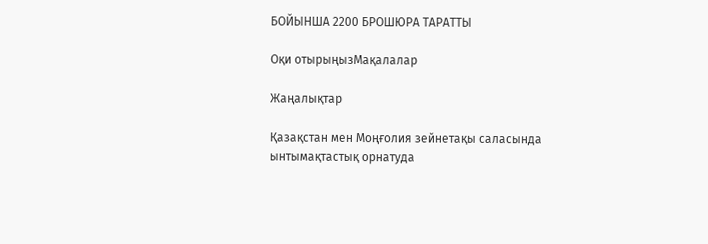БОЙЫНША 2200 БРОШЮРА ТАРАТТЫ

Оқи отырыңызМақалалар

Жаңалықтар

Қазақстан мен Моңғолия зейнетақы саласында ынтымақтастық орнатуда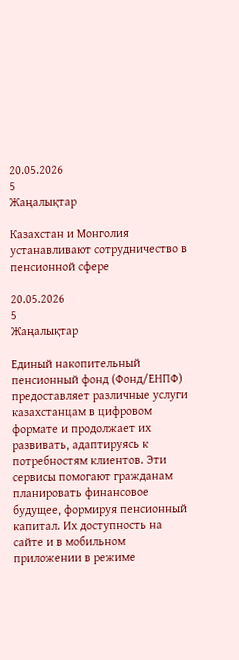20.05.2026
5
Жаңалықтар

Казахстан и Монголия устанавливают сотрудничество в пенсионной сфере

20.05.2026
5
Жаңалықтар

Единый накопительный пенсионный фонд (Фонд/ЕНПФ) предоставляет различные услуги казахстанцам в цифровом формате и продолжает их развивать, адаптируясь к потребностям клиентов. Эти сервисы помогают гражданам планировать финансовое будущее, формируя пенсионный капитал. Их доступность на сайте и в мобильном приложении в режиме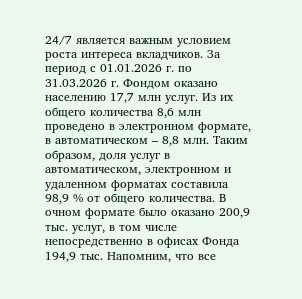24/7 является важным условием роста интереса вкладчиков. За период с 01.01.2026 г. по 31.03.2026 г. Фондом оказано населению 17,7 млн услуг. Из их общего количества 8,6 млн проведено в электронном формате, в автоматическом – 8,8 млн. Таким образом, доля услуг в автоматическом, электронном и удаленном форматах составила 98,9 % от общего количества. В очном формате было оказано 200,9 тыс. услуг, в том числе непосредственно в офисах Фонда 194,9 тыс. Напомним, что все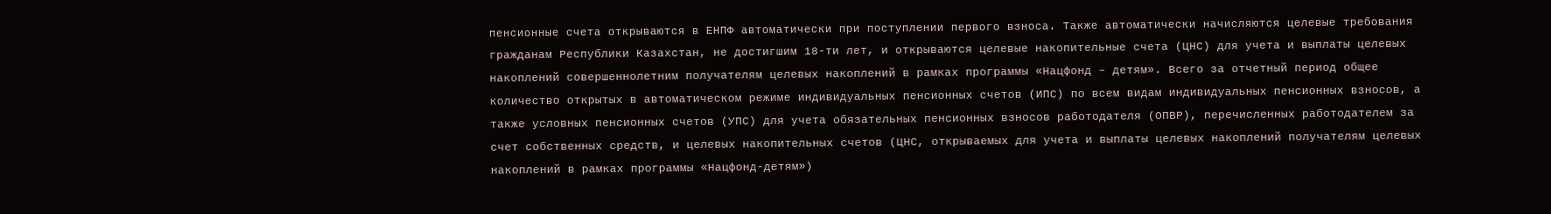пенсионные счета открываются в ЕНПФ автоматически при поступлении первого взноса. Также автоматически начисляются целевые требования гражданам Республики Казахстан, не достигшим 18-ти лет, и открываются целевые накопительные счета (ЦНС) для учета и выплаты целевых накоплений совершеннолетним получателям целевых накоплений в рамках программы «Нацфонд – детям». Всего за отчетный период общее количество открытых в автоматическом режиме индивидуальных пенсионных счетов (ИПС) по всем видам индивидуальных пенсионных взносов, а также условных пенсионных счетов (УПС) для учета обязательных пенсионных взносов работодателя (ОПВР), перечисленных работодателем за счет собственных средств, и целевых накопительных счетов (ЦНС, открываемых для учета и выплаты целевых накоплений получателям целевых накоплений в рамках программы «Нацфонд-детям»)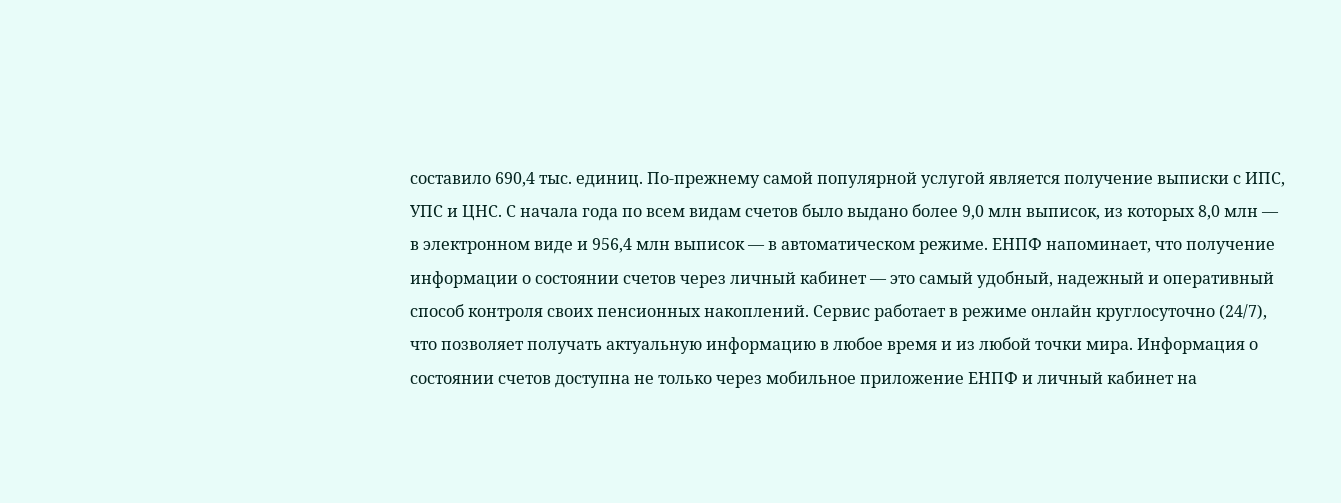составило 690,4 тыс. единиц. По-прежнему самой популярной услугой является получение выписки с ИПС, УПС и ЦНС. С начала года по всем видам счетов было выдано более 9,0 млн выписок, из которых 8,0 млн — в электронном виде и 956,4 млн выписок — в автоматическом режиме. ЕНПФ напоминает, что получение информации о состоянии счетов через личный кабинет — это самый удобный, надежный и оперативный способ контроля своих пенсионных накоплений. Сервис работает в режиме онлайн круглосуточно (24/7), что позволяет получать актуальную информацию в любое время и из любой точки мира. Информация о состоянии счетов доступна не только через мобильное приложение ЕНПФ и личный кабинет на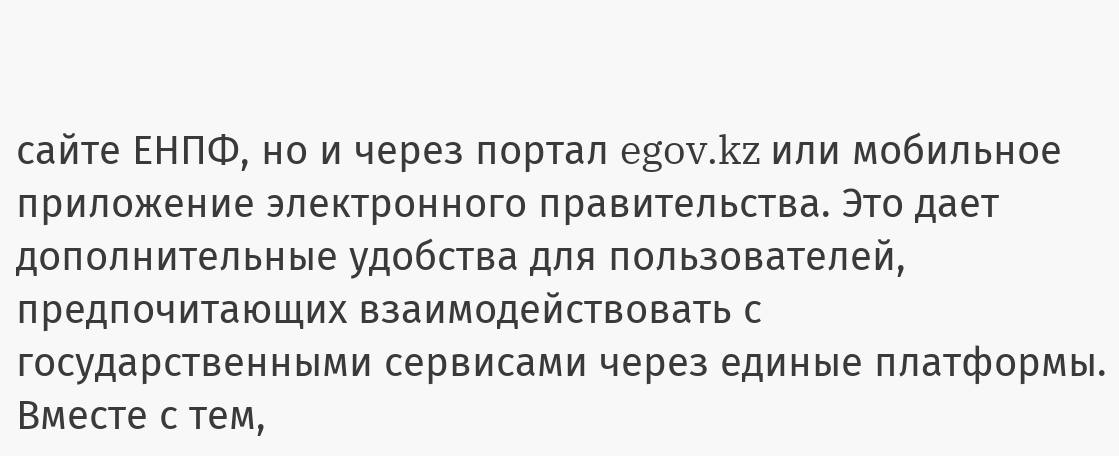сайте ЕНПФ, но и через портал egov.kz или мобильное приложение электронного правительства. Это дает дополнительные удобства для пользователей, предпочитающих взаимодействовать с государственными сервисами через единые платформы. Вместе с тем,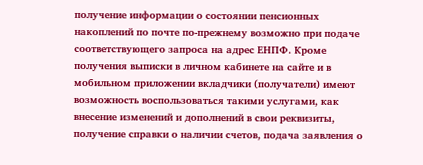получение информации о состоянии пенсионных накоплений по почте по-прежнему возможно при подаче соответствующего запроса на адрес ЕНПФ. Кроме получения выписки в личном кабинете на сайте и в мобильном приложении вкладчики (получатели) имеют возможность воспользоваться такими услугами, как внесение изменений и дополнений в свои реквизиты, получение справки о наличии счетов, подача заявления о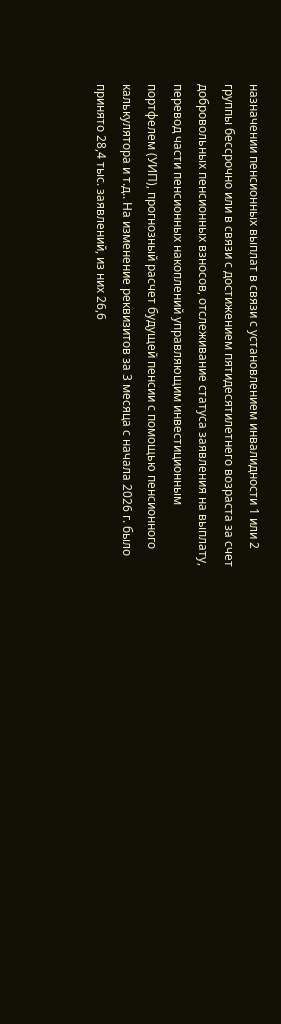назначении пенсионных выплат в связи с установлением инвалидности 1 или 2 группы бессрочно или в связи с достижением пятидесятилетнего возраста за счет добровольных пенсионных взносов, отслеживание статуса заявления на выплату, перевод части пенсионных накоплений управляющим инвестиционным портфелем (УИП), прогнозный расчет будущей пенсии с помощью пенсионного калькулятора и т.д.. На изменение реквизитов за 3 месяца с начала 2026 г. было принято 28,4 тыс. заявлений, из них 26,6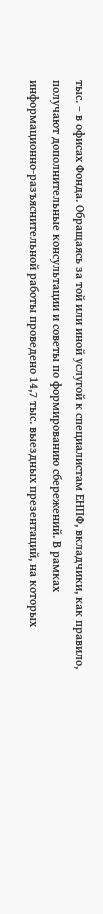тыс. – в офисах Фонда. Обращаясь за той или иной услугой к специалистам ЕНПФ, вкладчики, как правило, получают дополнительные консультации и советы по формированию сбережений. В рамках информационно-разъяснительной работы проведено 14,7 тыс. выездных презентаций, на которых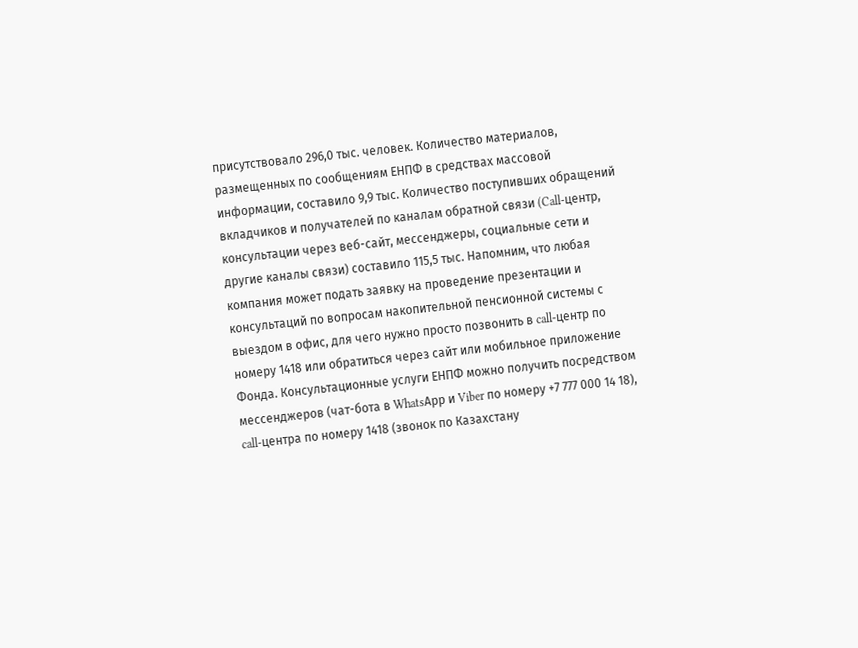присутствовало 296,0 тыс. человек. Количество материалов, размещенных по сообщениям ЕНПФ в средствах массовой информации, составило 9,9 тыс. Количество поступивших обращений вкладчиков и получателей по каналам обратной связи (Call-центр, консультации через веб-сайт, мессенджеры, социальные сети и другие каналы связи) составило 115,5 тыс. Напомним, что любая компания может подать заявку на проведение презентации и консультаций по вопросам накопительной пенсионной системы с выездом в офис, для чего нужно просто позвонить в call-центр по номеру 1418 или обратиться через сайт или мобильное приложение Фонда. Консультационные услуги ЕНПФ можно получить посредством мессенджеров (чат-бота в WhatsАpp и Viber по номеру +7 777 000 14 18), call-центра по номеру 1418 (звонок по Казахстану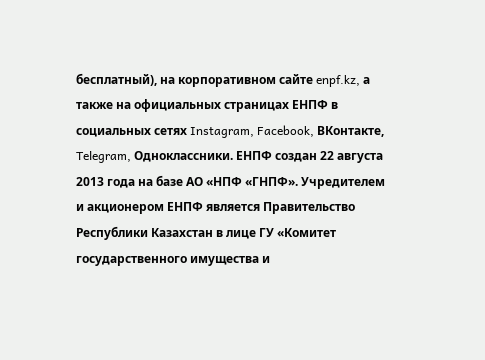бесплатный), на корпоративном сайте enpf.kz, а также на официальных страницах ЕНПФ в социальных сетях Instagram, Facebook, ВКонтакте, Telegram, Одноклассники. ЕНПФ создан 22 августа 2013 года на базе АО «НПФ «ГНПФ». Учредителем и акционером ЕНПФ является Правительство Республики Казахстан в лице ГУ «Комитет государственного имущества и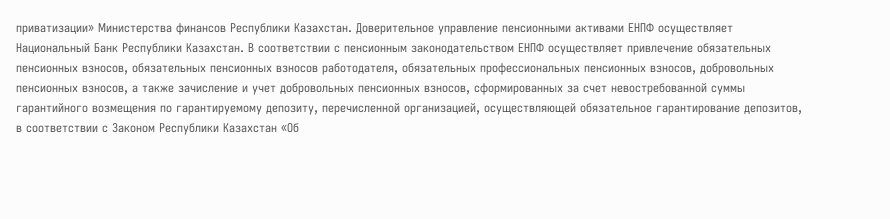приватизации» Министерства финансов Республики Казахстан. Доверительное управление пенсионными активами ЕНПФ осуществляет Национальный Банк Республики Казахстан. В соответствии с пенсионным законодательством ЕНПФ осуществляет привлечение обязательных пенсионных взносов, обязательных пенсионных взносов работодателя, обязательных профессиональных пенсионных взносов, добровольных пенсионных взносов, а также зачисление и учет добровольных пенсионных взносов, сформированных за счет невостребованной суммы гарантийного возмещения по гарантируемому депозиту, перечисленной организацией, осуществляющей обязательное гарантирование депозитов, в соответствии с Законом Республики Казахстан «Об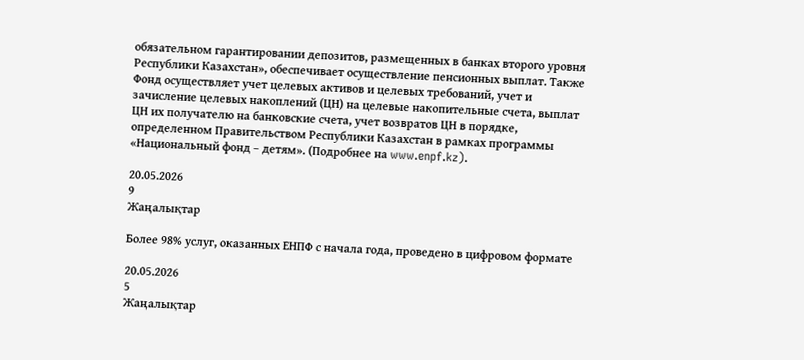обязательном гарантировании депозитов, размещенных в банках второго уровня Республики Казахстан», обеспечивает осуществление пенсионных выплат. Также Фонд осуществляет учет целевых активов и целевых требований, учет и зачисление целевых накоплений (ЦН) на целевые накопительные счета, выплат ЦН их получателю на банковские счета, учет возвратов ЦН в порядке, определенном Правительством Республики Казахстан в рамках программы «Национальный фонд – детям». (Подробнее на www.enpf.kz).

20.05.2026
9
Жаңалықтар

Более 98% услуг, оказанных ЕНПФ с начала года, проведено в цифровом формате

20.05.2026
5
Жаңалықтар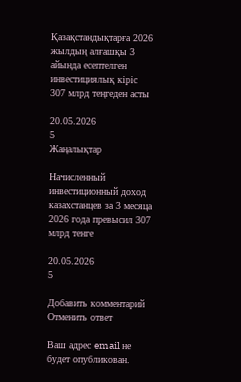Қазақстандықтарға 2026 жылдың алғашқы 3 айында есептелген инвестициялық кіріс 307 млрд теңгеден асты

20.05.2026
5
Жаңалықтар

Начисленный инвестиционный доход казахстанцев за 3 месяца 2026 года превысил 307 млрд тенге

20.05.2026
5

Добавить комментарий Отменить ответ

Ваш адрес email не будет опубликован.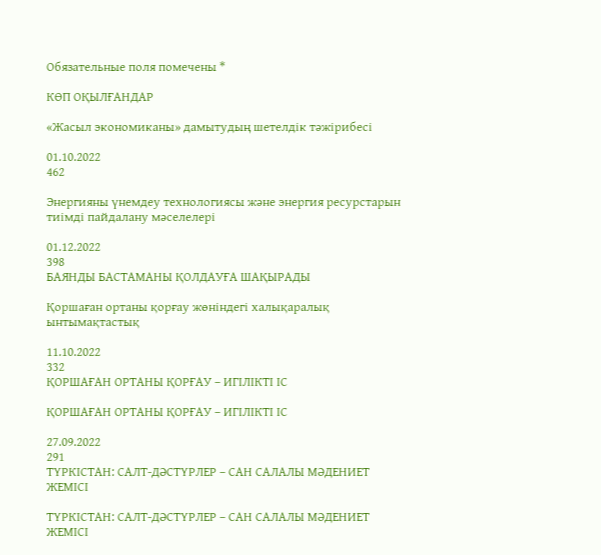Обязательные поля помечены *

КӨП ОҚЫЛҒАНДАР

«Жасыл экономиканы» дамытудың шетелдік тәжірибесі

01.10.2022
462

Энергияны үнемдеу технологиясы және энергия ресурстарын тиімді пайдалану мәселелері

01.12.2022
398
БАЯНДЫ БАСТАМАНЫ ҚОЛДАУҒА ШАҚЫРАДЫ

Қоршаған ортаны қорғау жөніндегі халықаралық ынтымақтастық

11.10.2022
332
ҚОРШАҒАН ОРТАНЫ ҚОРҒАУ – ИГІЛІКТІ ІС

ҚОРШАҒАН ОРТАНЫ ҚОРҒАУ – ИГІЛІКТІ ІС

27.09.2022
291
ТҮРКІСТАН: САЛТ-ДӘСТҮРЛЕР – САН САЛАЛЫ МӘДЕНИЕТ ЖЕМІСІ

ТҮРКІСТАН: САЛТ-ДӘСТҮРЛЕР – САН САЛАЛЫ МӘДЕНИЕТ ЖЕМІСІ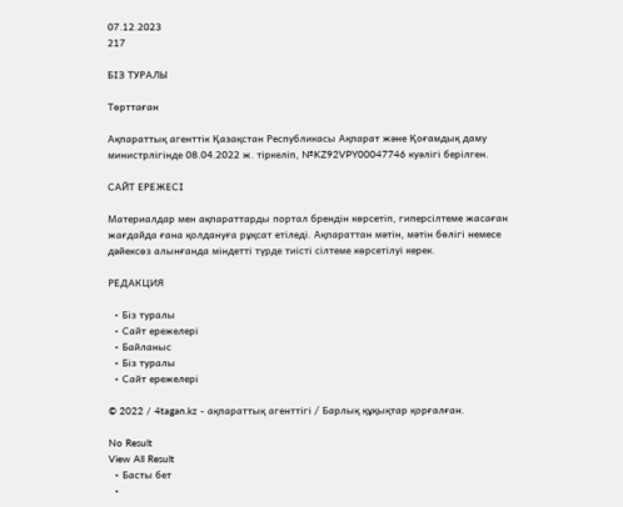07.12.2023
217

БІЗ ТУРАЛЫ

Төрттаған

Ақпараттық агенттік Қазақстан Республикасы Ақпарат және Қоғамдық даму министрлігінде 08.04.2022 ж. тіркеліп, №KZ92VPY00047746 куәлігі берілген.

САЙТ ЕРЕЖЕСІ

Материалдар мен ақпараттарды портал брендін көрсетіп, гиперсілтеме жасаған жағдайда ғана қолдануға рұқсат етіледі. Ақпараттан мәтін, мәтін бөлігі немесе дәйексөз алынғанда міндетті түрде тиісті сілтеме көрсетілуі керек.

РЕДАКЦИЯ

  • Біз туралы
  • Сайт ережелері
  • Байланыс
  • Біз туралы
  • Сайт ережелері

© 2022 / 4tagan.kz - ақпараттық агенттігі / Барлық құқықтар қорғалған.

No Result
View All Result
  • Басты бет
  •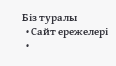Біз туралы
  • Сайт ережелері
  •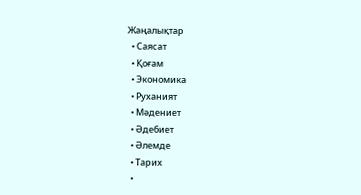Жаңалықтар
  • Саясат
  • Қоғам
  • Экономика
  • Руханият
  • Мәдениет
  • Әдебиет
  • Әлемде
  • Тарих
  •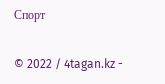Спорт

© 2022 / 4tagan.kz -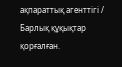ақпараттық агенттігі / Барлық құқықтар қорғалған.